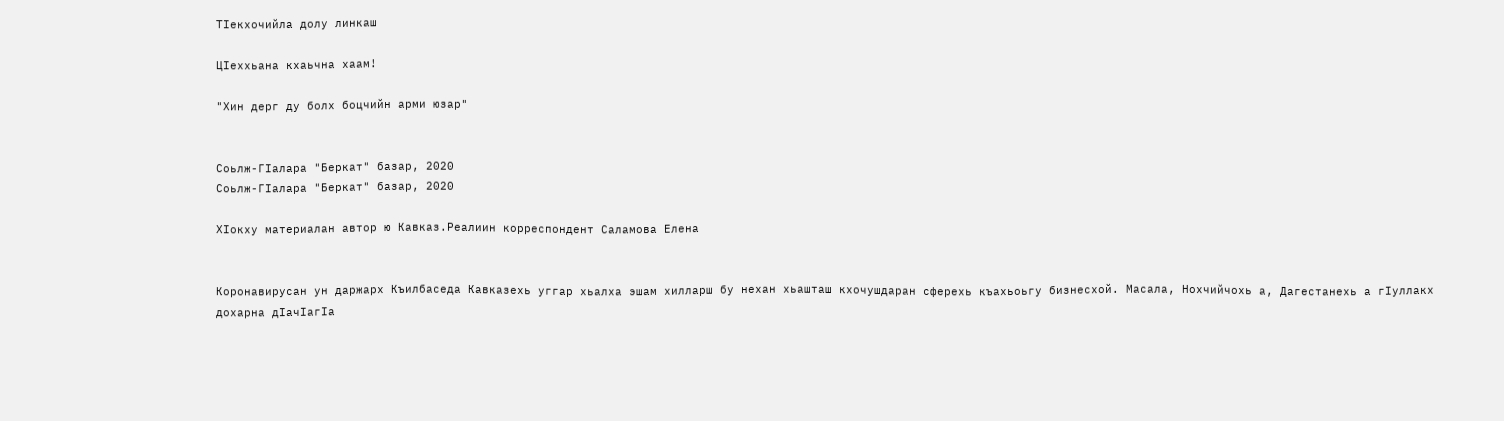ТIекхочийла долу линкаш

ЦIеххьана кхаьчна хаам!

"Хин дерг ду болх боцчийн арми юзар"


Соьлж-ГIалара "Беркат" базар, 2020
Соьлж-ГIалара "Беркат" базар, 2020

ХIокху материалан автор ю Кавказ.Реалиин корреспондент Саламова Елена


Коронавирусан ун даржарх Къилбаседа Кавказехь уггар хьалха эшам хилларш бу нехан хьашташ кхочушдаран сферехь къахьоьгу бизнесхой. Масала, Нохчийчохь а, Дагестанехь а гIуллакх дохарна дIачIагIа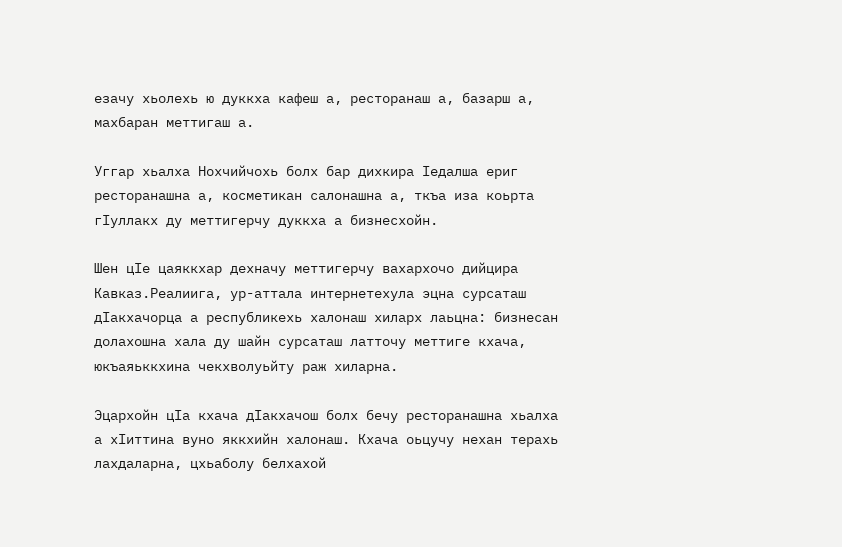езачу хьолехь ю дуккха кафеш а, ресторанаш а, базарш а, махбаран меттигаш а.

Уггар хьалха Нохчийчохь болх бар дихкира Iедалша ериг ресторанашна а, косметикан салонашна а, ткъа иза коьрта гIуллакх ду меттигерчу дуккха а бизнесхойн.

Шен цIе цаяккхар дехначу меттигерчу вахархочо дийцира Кавказ.Реалиига, ур-аттала интернетехула эцна сурсаташ дIакхачорца а республикехь халонаш хиларх лаьцна: бизнесан долахошна хала ду шайн сурсаташ латточу меттиге кхача, юкъаяьккхина чекхволуьйту раж хиларна.

Эцархойн цIа кхача дIакхачош болх бечу ресторанашна хьалха а хIиттина вуно яккхийн халонаш. Кхача оьцучу нехан терахь лахдаларна, цхьаболу белхахой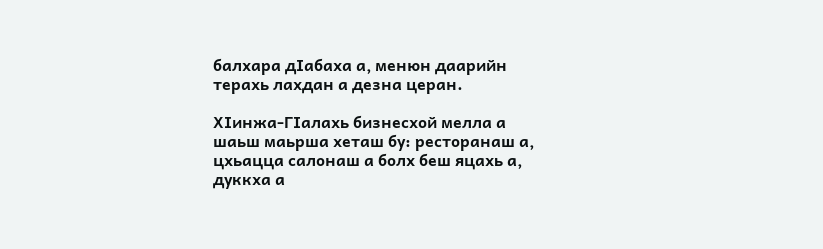балхара дIабаха а, менюн даарийн терахь лахдан а дезна церан.

ХIинжа-ГIалахь бизнесхой мелла а шаьш маьрша хеташ бу: ресторанаш а, цхьацца салонаш а болх беш яцахь а, дуккха а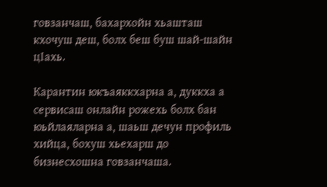говзанчаш, бахархойн хьашташ кхочуш деш, болх беш буш шай-шайн цIахь.

Карантин юкъаяккхарна а, дуккха а сервисаш онлайн рожехь болх бан юьйлаяларна а, шаьш дечун профиль хийца, бохуш хьехарш до бизнесхошна говзанчаша.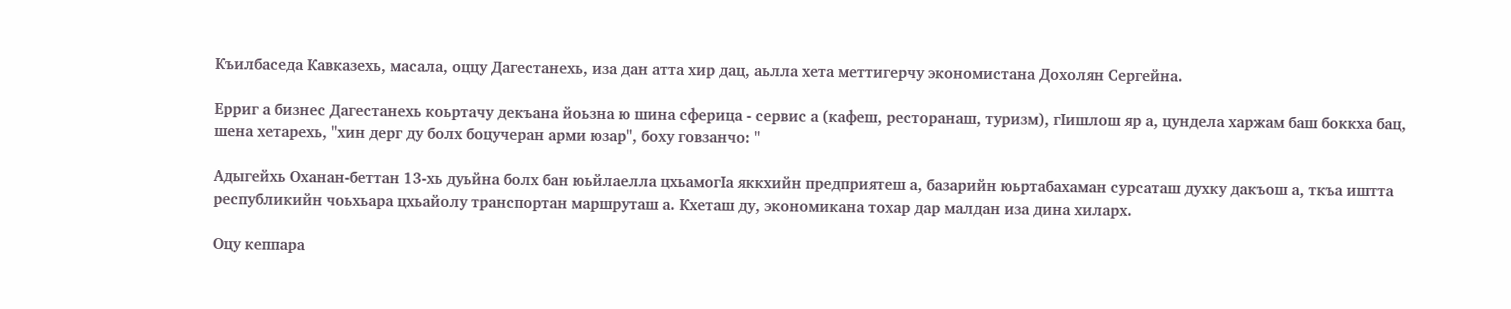Къилбаседа Кавказехь, масала, оццу Дагестанехь, иза дан атта хир дац, аьлла хета меттигерчу экономистана Дохолян Сергейна.

Ерриг а бизнес Дагестанехь коьртачу декъана йоьзна ю шина сферица - сервис а (кафеш, ресторанаш, туризм), гIишлош яр а, цундела харжам баш боккха бац, шена хетарехь, "хин дерг ду болх боцучеран арми юзар", боху говзанчо: "

Адыгейхь Оханан-беттан 13-хь дуьйна болх бан юьйлаелла цхьамогIа яккхийн предприятеш а, базарийн юьртабахаман сурсаташ духку дакъош а, ткъа иштта республикийн чоьхьара цхьайолу транспортан маршруташ а. Кхеташ ду, экономикана тохар дар малдан иза дина хиларх.

Оцу кеппара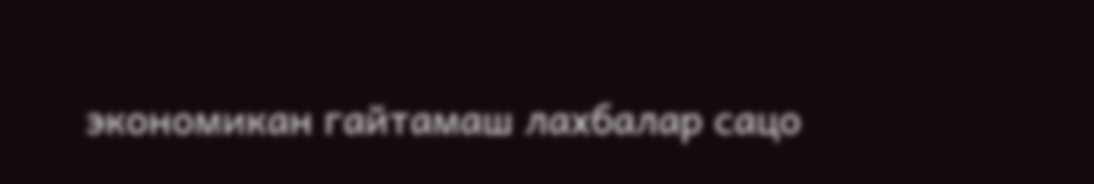экономикан гайтамаш лахбалар сацо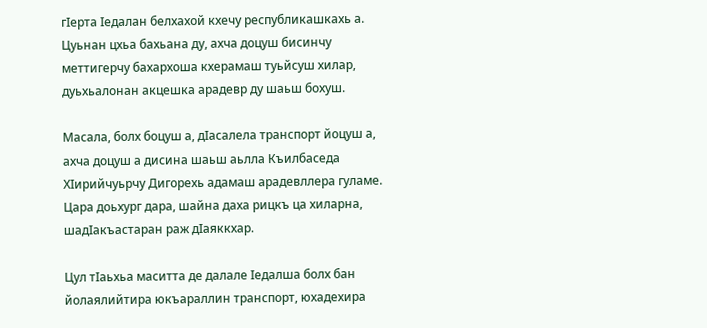гIерта Iедалан белхахой кхечу республикашкахь а. Цуьнан цхьа бахьана ду, ахча доцуш бисинчу меттигерчу бахархоша кхерамаш туьйсуш хилар, дуьхьалонан акцешка арадевр ду шаьш бохуш.

Масала, болх боцуш а, дIасалела транспорт йоцуш а, ахча доцуш а дисина шаьш аьлла Къилбаседа ХIирийчуьрчу Дигорехь адамаш арадевллера гуламе. Цара доьхург дара, шайна даха рицкъ ца хиларна, шадIакъастаран раж дIаяккхар.

Цул тIаьхьа маситта де далале Iедалша болх бан йолаялийтира юкъараллин транспорт, юхадехира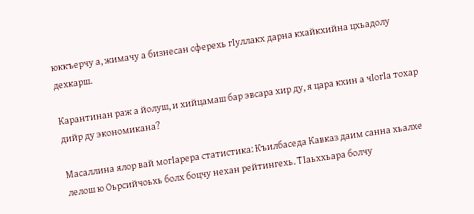юккъерчу а, жимачу а бизнесан сферехь гIуллакх дарна кхайкхийна цхьадолу дехкарш.

Карантинан раж а йолуш, и хийцамаш бар эвсара хир ду, я цара кхин а чIогIа тохар дийр ду экономикана?

Масаллина ялор вай могIарера статистика: Къилбаседа Кавказ даим санна хьалхе лелош ю Оьрсийчоьхь болх боцчу нехан рейтингехь. ТIаьххьара болчу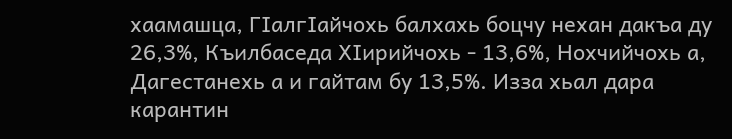хаамашца, ГIалгIайчохь балхахь боцчу нехан дакъа ду 26,3%, Къилбаседа ХIирийчохь - 13,6%, Нохчийчохь а, Дагестанехь а и гайтам бу 13,5%. Изза хьал дара карантин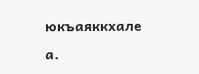юкъаяккхале а.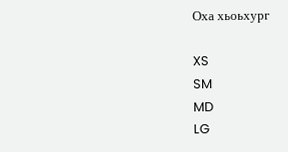Оха хьоьхург

XS
SM
MD
LG